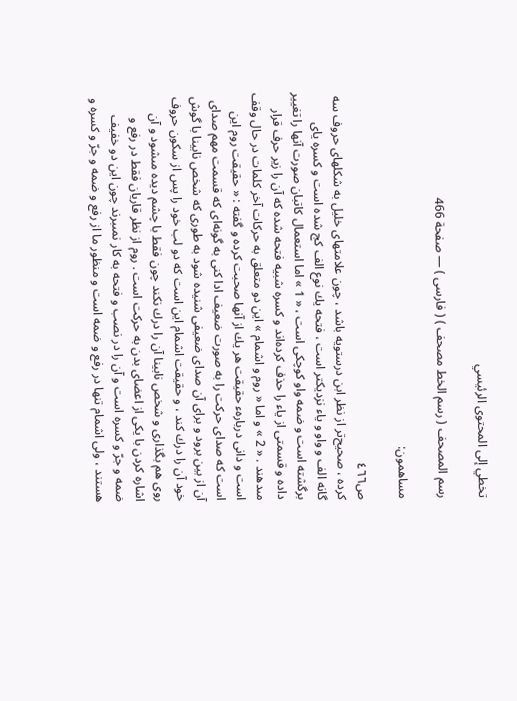تخطي إلى المحتوى الرئيسي

رسم المصحف ( رسم الخط مصحف ) ( فارسى ) — صفحة 466

مساهمون:

ص٤٦٦
كرده ، صحيح‌تر از نظر ابن درستويه باشد ، چون علامتهاى خليل به شكلهاى حروف سه گانه الف و واو و ياء نزديكتر است ، فتحه يك نوع الف كج شده است و كسره ياى برگشته است و ضمه واو كوچكى است ، « 1 » اما استعمال كاتبان صورت آنها را تغيير داده و قسمتى از ياء را حذف كرده‌اند و كسره شبيه فتحه شده كه آن را زير حرف قرار مىدهند . « 2 » و اما « روم و اشمام » اين دو متعلق به حركات آخر كلمات در حال وقف است و دانى دربارهء حقيقت هر يك از آنها صحبت كرده و گفته : « حقيقت روم اين است كه صداى حركت را به صورت ضعيف ادا كنى به گونه‌اى كه قسمت مهم صداى آن از بين برود و براى آن صداى ضعيفى شنيده شود به طورى كه شخص نابينا با گوش خود آن را درك كند ، و حقيقت اشمام اين است كه دو لب خود را پس از سكون حروف روى هم بگذارى و شخص نابينا آن را درك نكند چون فقط با چشم ديده مىشود و آن اشاره كردن با يكى از اعضاى بدن به حركت است . روم از نظر قاريان فقط در رفع و ضمه و جرّ و كسره است و آن را در نصب و فتحه به كار نمىبرند چون اين دو خفيف هستند ، ولى اشمام تنها در رفع و ضمه است و منظور ما از رفع و ضمه و جرّ و كسره و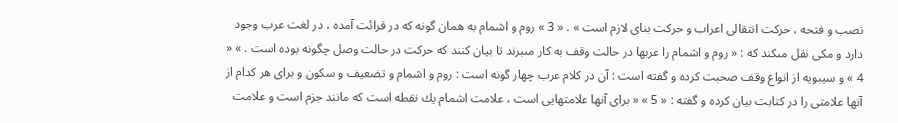نصب و فتحه ، حركت انتقالى اعراب و حركت بناى لازم است » . « 3 » روم و اشمام به همان گونه كه در قرائت آمده ، در لغت عرب وجود دارد و مكى نقل مىكند كه : « روم و اشمام را عربها در حالت وقف به كار مىبرند تا بيان كنند كه حركت در حالت وصل چگونه بوده است . » « 4 » و سيبويه از انواع وقف صحبت كرده و گفته است : آن در كلام عرب چهار گونه است : روم و اشمام و تضعيف و سكون و براى هر كدام از آنها علامتى را در كتابت بيان كرده و گفته : « 5 » « براى آنها علامتهايى است ، علامت اشمام يك نقطه است كه مانند جزم است و علامت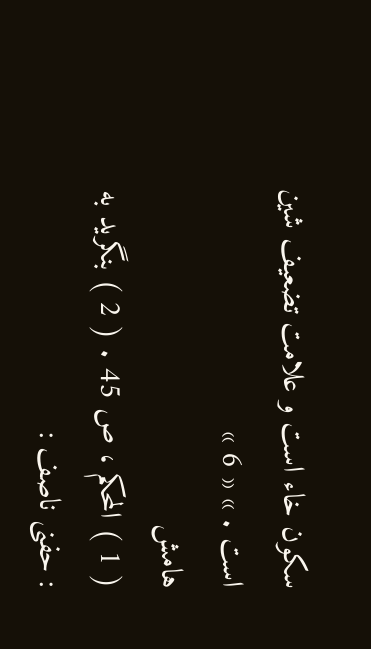سكون خاء است و علامت تضعيف شين است . » « 6 »
هامش
( 1 ) المحكم ، ص 45 . ( 2 ) بنگريد به : حفنى ناصف :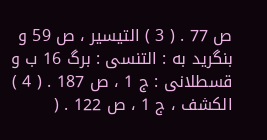ص 77 . ( 3 ) التيسير ، ص 59 و بنگريد به : التنسى : برگ 16 ب و قسطلانى : ج 1 ، ص 187 . ( 4 ) الكشف ، ج 1 ، ص 122 . (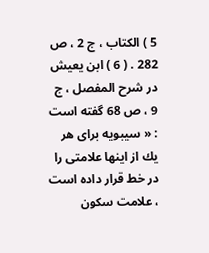5 ) الكتاب ، ج 2 ، ص 282 . ( 6 ) ابن يعيش در شرح المفصل ، ج 9 ، ص 68 گفته است : « سيبويه براى هر يك از اينها علامتى را در خط قرار داده است ، علامت سكون